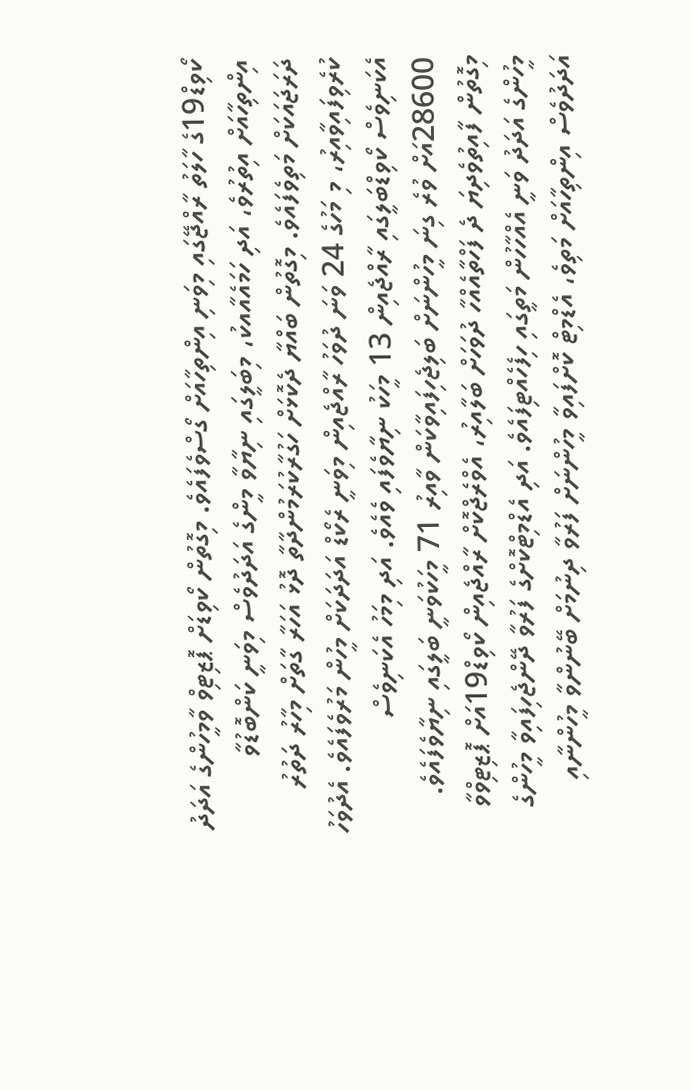ކޯވިޑް19ގެ ހާލަތު ރާއްޖޭގައި މިވަނި އިންތިހާއަށް ގޯސްވެފައެވެ. މިގޮތުން ކޯވިޑަށް ޕޮޒިޓިވް ވާމީހުންގެ އަދަދު އިންތިހާއަށް އިތުރުވެ، އަދި ހަމައެއާއކު، މިބަލީގައި ނިޔާވާ މީންގެ އަދަދުވެސް މިވަނީ ކަންބޮޑުވާ ދަރަޖައަކަށް މަތިވެފައެވެ. މިގޮތުން ބައްޔާ ދެކޮޅަށް ހަގުރާކުރަމުންދާތާ ދޮޅު އަހަރާ ގާތަށް މިހާރު ދަތުރު ކުރެވިފައިވާއިރު، މި މަހުގެ 24 ވަނަ ދުވަހު ރާއްޖެއިން މިވަނީ ރެކޯޑް އަދަދަކަށް މީހުން މަރުވެފައެވެ. އެދުވަހު އެކަނިވެސް ކޯވިޑްބަލީގައި ރާއްޖެއިން 13 މީހަކު ނިޔާވެފައި ވެއެވެ. އަދި މިމަހު އެކަނިވެސް 28600އަށް ވުރެ ގިނަ މީހުންނަށް ބަލިޖެހިފައިވާކަން ވާއިރު 71 މީހަކުވަނީ ބަލީގައި ނިޔާވެފައެވެ.
މިގޮތުން ފާއިތުވެދިޔަ ދެ ފަހްތާއެއްހާ ދުވަހަށް ބަލާއިރު، އެވްރެޖްކޮށް ރާއްޖެއިން ކޯވިޑް19އަށް ޕޮޒިޓިވްވާ މީހުންގެ އަދަދު ވަނީ އެއްހާހުން މަތީގައި ހިފެހެއްޓިފައެވެ. އަދި އެޑްމިޓްކޮށްގެ ފަރުވާ ދޭންޖެހިފައިވާ މީހުންގެ އަދަދުވެސް އިންތިހާއަށް މަތިވެ، އެޑްމިޓް ކޮށްފައިވާ މީހުންނަށް ފަރުވާ ދިނުމަށް ބޭނުންވާ މީހުންނާއި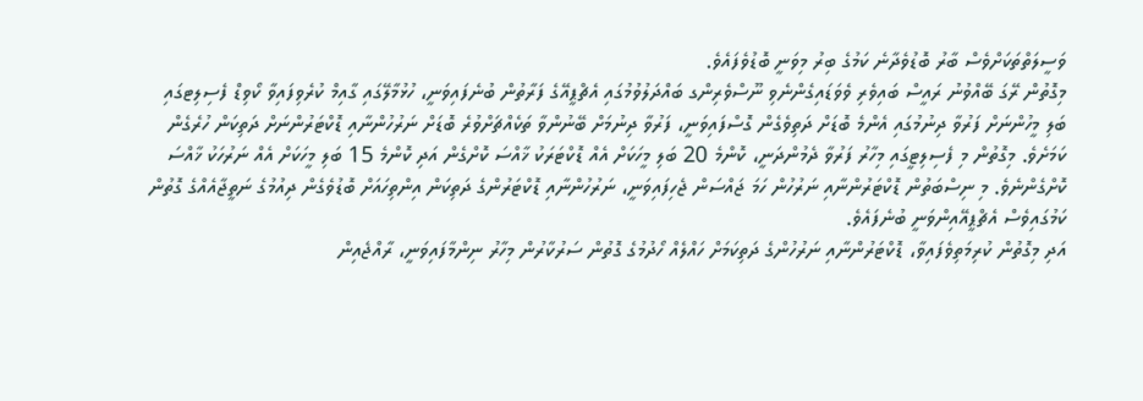ވަސީލަތްތަކަށްވެސް ބާރު ބޮޑުވެދާނެ ކަމުގެ ބިރު މިވަނީ ބޮޑުވެފައެވެ.
މިގޮތުން ރޭގަ ބޭއްވުނު ރައީސް ބައިވެރި ވެވަޑައިގެންނެވި ނޫސްވެރިންގ ބައްދަލުވުމުގައި އެޗްޕީއޭގެ ފަރާތުން ބުނެފައިވަނީ، ހުޅުމާލޭގައި ގާއިމް ކުރެވިފައިވާ ކޯވިޑް ފެސިލިޓގައި ބަލި މީހުންނަށް ފަރުވާ ދިނުމުގައި އެންމެ ބޮޑަށް ދަތިވެގެން ގޮސްފައިވަނީ، ފަރުވާ ދިނުމަށް ބޭނުންވާ ތަކެއްޗަށްވުރެ ބޮޑަށް ނަރުހުންނާއި ޑޮކްޓަރުންނަށް ދަތިކަން ހުރެގެން ކަމަށެވެ. މިގޮތުން މި ފެސިލިޓީގައި މިހާރު ފަރުވާ ދެމުންދަނީ، ކޮންމެ 20 ބަލި މީހަކަށް އެއް ޑޮކްޓަރަކު ޚާއްސަ ކޮށްގެން އަދި ކޮންމެ 15 ބަލި މީހަކަށް އެއް ނަރުހަކު ޚާއްސަ ކޮށްގެންނެވެ. މި ނިސްބަތުން ޑޮކްޓަރުންނާއި ނަރުހުން ހަމަ ޖައްސަން ޖެހިފައިވަނީ، ނަރުހުންނާއި ޑޮކްޓަރުންގެ ދަތިކަން އިންތިހައަށް ބޮޑުވެގެން ދިއުމުގެ ނަތީޖާއެއްގެ ގޮތުން ކަމުގައިވެސް އެޗްޕީއޭއިންވަނީ ބުނެފައެވެ.
އަދި މިގޮތުން ކުރިމަތިވެފައިވާ، ޑޮކްޓަރުންނާއި ނަރުހުންގެ ދަތިކަމަށް ހައްލެއް ހޯދުމުގެ ގޮތުން ސަރުކާރުން މިހާރު ނިންމާފައިވަނީ، ރާއްޖެއިން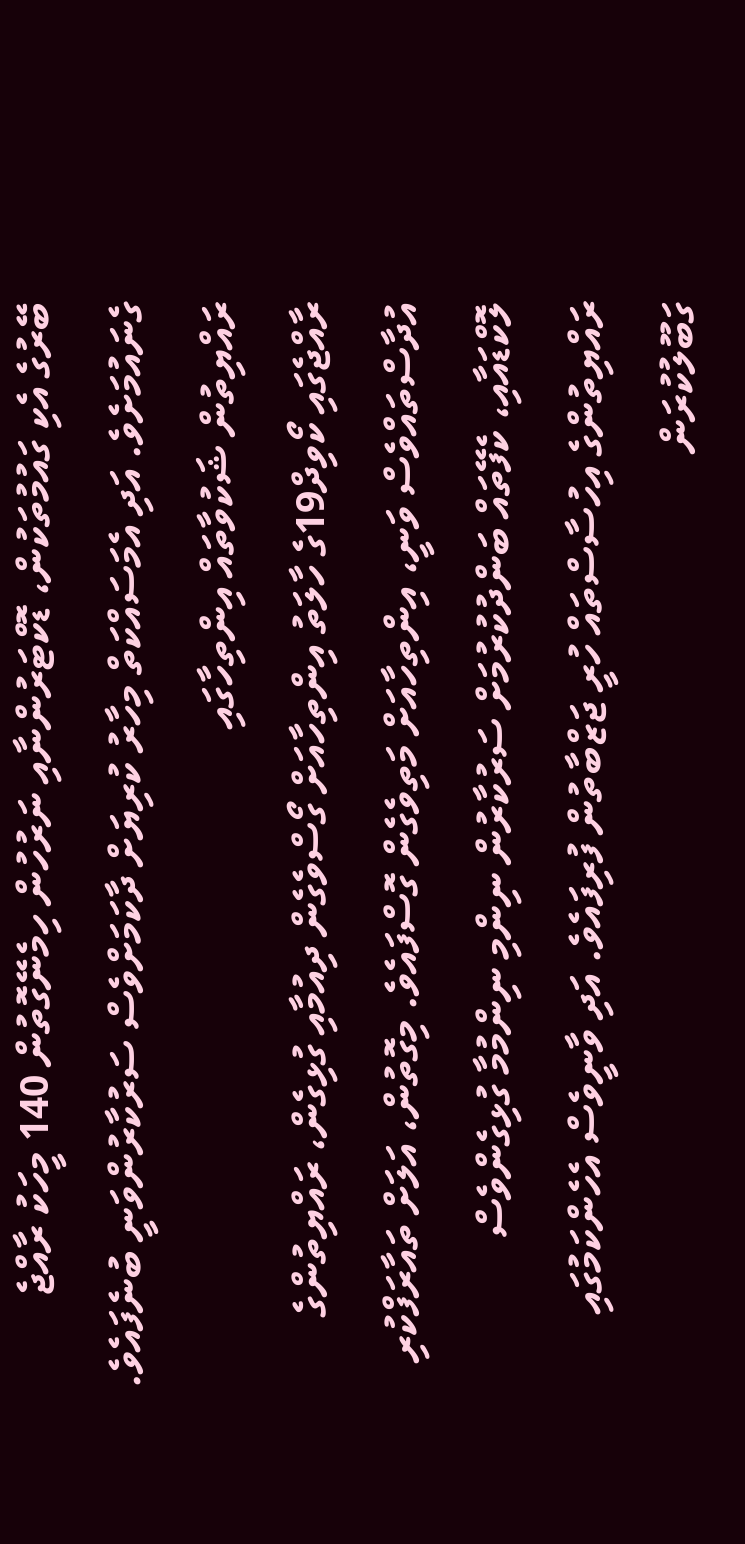ބޭރުގެ އެކި ގައުމުތަކުން، ޑޮކްޓަރުންނާއި ނަރުހުން ހިމެނޭގޮތުން 140 މީހަކު ރާއްޖެ ގެނައުމަށެވެ. އަދި އެމަސައްކަތް މިހާރު ކުރިޔަށް ދާކަމަށްވެސް ސަރުކާރުންވަނީ ބުނެފައެވެ.
ރައްޔިތުން ޝަކުވާތައް އިންތިހާގައި
ރާއްޖެގައި ކޯވިދް19ގެ ހާލަތު އިންތިހާއަށް ގޯސްވެގެން ދިއުމާއި ގުޅިގެން، ރައްޔިތުންގެ އުދާސްތައްވެސް ވަނީ، އިންތިހާއަށް މަތިވެގެން ގޮސްފައެވެ. މިގޮތުން، އަލަށް ތައާރަފްކުރި ލޮކްޑައާއި، ކެފޭތައް ބަންދުކުރުމަށް ސަރުކާރުން ނިންމި ނިންމުމާ ގުޅިގެންވެސް ރައްޔިތުންގެ އިހުސާސްތައް ހުރީ ޖަޒްބާތުން ފުރިފައެވެ. އަދި ވާނީވެސް އެހެންކަމުގައި ގަބޫލުކުރަން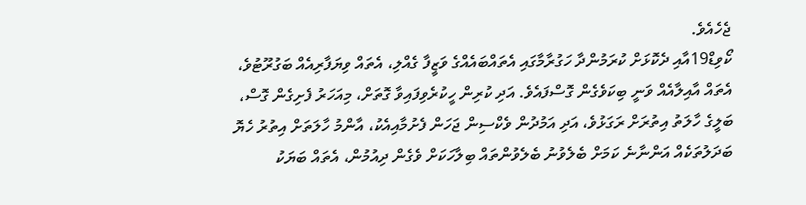ޖެހެއެވެ.
ކޯވިޑް19އާއި ދެކޮޅަށް ކުރަމުންދާ ހަގުރާމާގައި އެތައްބައެއްގެ ވަޒީފާ ގެއްލި، އެތައް ވިޔަފާރިއެއް ބަގުރޫޓުވެ، އެތައް އާއިލާއެއް ވަނީ ބިކަވެގެން ގޮސްފައެވެ. އަދި ކުރިން ހީކުރެވިފައިވާ ގޮތަށް، މިއަހަރު ފެށިގެން ގޮސް، ބަލީގެ ހާލަތު އިތުރަށް ރަގަޅުވެ، އަދި އަމުދުން ވެކްސިން ޖަހަން ފެށުމާއިއެކު، އާންމު ހާލަތަށް އިތުރު ހެޔޮ ބަދަލުތަކެއް އަންނާނެ ކަމަށް ބެލެވުނު ބެލެވުންތައް ބިލާހަކަށް ވެގެން ދިއުމުން، އެތައް ބަޔަކު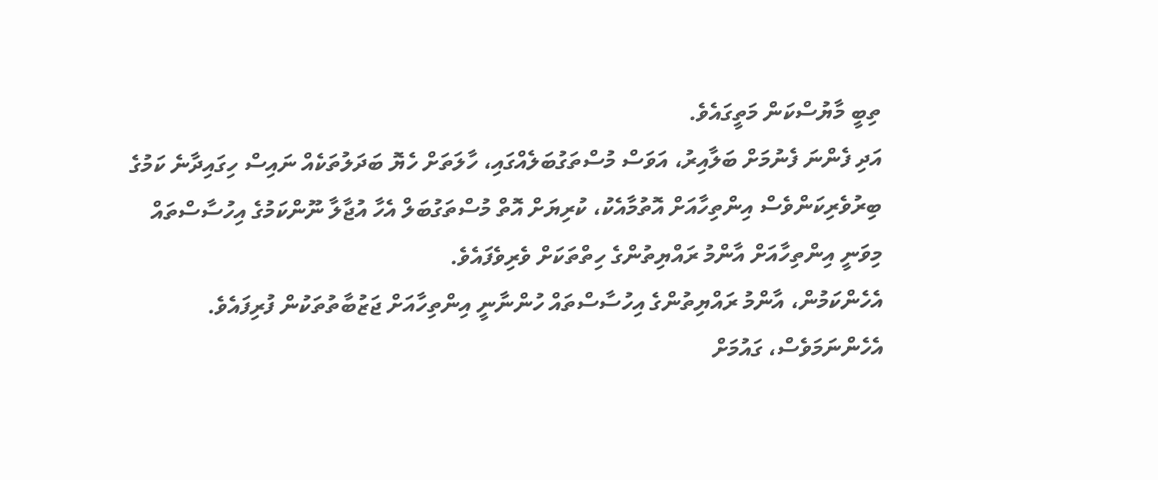ތިބީ މާޔުސްކަން މަތީގައެވެ.
އަދި ފެންނަ ފެނުމަށް ބަލާއިރު، އަވަސް މުސްތަގުބަލެއްގައި، ހާލަތަށް ހެޔޮ ބަދަލުތަކެއް ނައިސް ހިގައިދާނެ ކަމުގެ ބިރުވެރިކަންވެސް އިންތިހާއަށް އޮތުމާއެކު، ކުރިޔަށް އޮތް މުސްތަގުބަލް އެހާ އުޖާލާ ނޫންކަމުގެ އިހުސާސްތައް މިވަނީ އިންތިހާއަށް އާންމު ރައްޔިތުންގެ ހިތްތަކަށް ވެރިވެފައެވެ.
އެހެންކަމުން، އާންމު ރައްޔިތުންގެ އިހުސާސްތައް ހުންނާނީ އިންތިހާއަށް ޖަޒުބާތުތަކުން ފުރިފައެވެ.
އެހެންނަމަވެސް، ގައުމަށް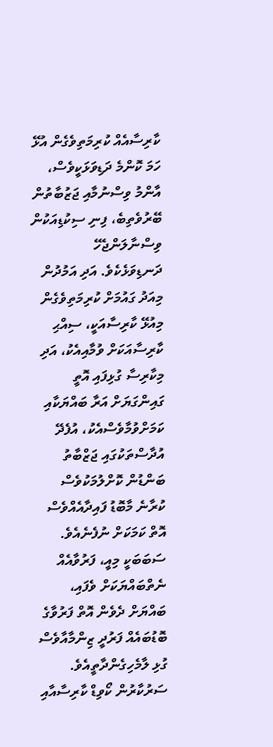ކާރިސާއެއް ކުރިމަތިވެގެން އުޅޭ ހަމަ ކޮންމެ ދަޑިވަޅަކީވެސް، އާންމު ވިސްނުމާއި ޖަޒުބާތުން ބޭރުވެތިބެ، ފިނި ސިކުޑިއަކުން ވިސްނާލަންޖެހޭ ދަނޑިވަޅެކެވެ. އަދި އަމުދުން މިއަދު ގައުމަށް ކުރިމަތިވެގެން މިއުޅޭ ކާރިސާއަކީ، ސިއްޙި ކާރިސާއަކަށް ވުމާއިއެކު، އަދި މިކާރިސާ ގުޅިފައި އޮތީ ގައިންގަޔަށް އަރާ ބައްޔަކާއި ކަމަށްވުމާވެސްއެކު، އުފެދޭ އުދާސްތަކުގައި ޖަޒްބާތު ބަންޑުން ކޮށްލުމަކުވެސް ކުރާނެ މާބޮޑު ފައިދާއެއްވެސް އޮތް ކަމަކަށް ނުފެނެއެވެ. ސަބަބަކީ މިއީ، ފަރުވާއެއް ނެތްބައްޔަކަށް ވެފައި، ބައްޔަށް ދެވެން އޮތް ފަރުވާގެ ބޮޑުބައެއް ފަރުދީ ޒިންމާއާވެސް ގުޅި ލާމެހިގެންދާތީއެވެ.
ސަރުކާރުން ކޯވިޑް ކާރިސާއާއި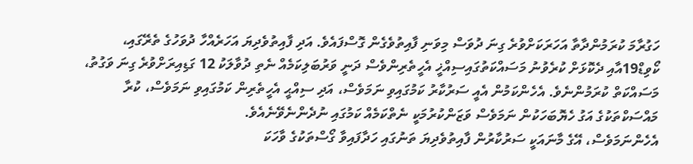ހަގުރާމަ ކުރަމުންދާތާ އަހަރަކަށްވުރެ ގިނަ ދުވަސް މިވަނި ފާއިތުވެގެން ގޮސްފައެވެ. އަދި ފާއިތުވެދިޔަ އަހަރެއްހާ ދުވަހުގެ ތެރޭގައި، ކޯވިޑް19އާއި ދެކޮޅަށް ކުރެވުނު މަސައްކަތުގައިސިއްޚީ އެހީތެރިންވެސް ދަނީ ވަރުބަލިކަމެއް ނެތި ދުވާލަކު 12 ގަޑިއިރަށްވުރެ ގިނަ ވަގުތު، މަސައްކަތް ކުރަމުންނެވެ. އެހެންކަމުން އެއީ ސަރުކާރު ކަމުގައިވި ނަމަވެސް، އަދި ސިއްޙީ އެހީތެރިން ކަމުގައިވި ނަމަވެސް، ކުރާ މައްސަކްތަކުގެ އަގު ހެޔޮބަހަކުން ނަމަވެސް ވަޒަންކުރުމަކީ ނެތްކަމެއް ކަމުގައި ނުދެންނެވޭނެއެވެ.
އެހެންނަމަވެސް، އޭގެ މާނައަކީ ސަރުކާރުން ފާއިތުވެދިޔަ ތަނުގައި ހަދާފައިވާ ގޯސްތަކުގެ ވާހަކަ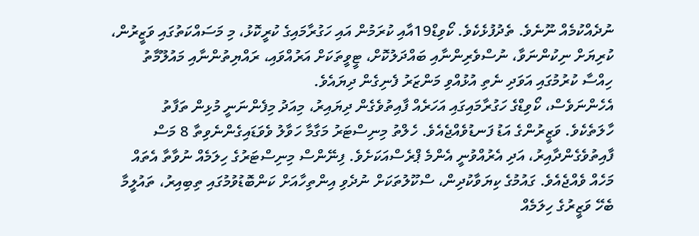ނުދެއްކުމެއް ނޫނެވެ. ތެދުފުޅެކެވެ. ކޯވިޑް19އާއި ކުރަމުން އައި ހަގުރާމައިގެ ކުރީކޮޅު، މި މަސައްކަތުގައި ވަޒީރުން، ކުރިޔަށް ނިކުންނަވާ، ނުސްވެރިންނާއި ބައްދަލުކޮށް، ޓީވީތަކަށް އަރުއްވައި، ރައްޔިތުންނާއި މައުލޫމާތު ހިއްސާ ކުރުމުގައި އަވަދި ނެތި އުޅުއްވި މަންޒަރު ފެނިގެން ދިޔައެވެ.
އެހެންނަވެސް، ކޯވިޑްގެ ހަގުރާމައިގައި އަހަރެއް ފާއިތުވެގެން ދިޔައިރު، މިއަދު މިފެންނަނީ މުޅިން ތަފާތު ހާލަތެކެވެ. ވަޒީރުންގެ އަޑު ފަނޑުވެއްޖެއެވެ. ހެލްތު މިނިސްޓަރު މަގާމާ ހަވާލު ވެވަޑައިގެންނެވިތާ 8 މަސް ފާއިތުވެގެންދާއިރު، އަދި އެރުއްވުނީ އެންމެ ޕްރެސްއަކަށެވެ. ފިނޭންސް މިނިސްޓަރުގެ ހިލަމެއް ނުވާތާ އެތައް މަހެއް ވެއްޖެއެވެ. ގައުމުގެ ކިޔަވާކުދިން، ސްކޫލުތަކަށް ނުދެވި އިންތިހާއަށް ކަންބޮޑުވުމުގައި ތިބިއިރު، ތައުލީމާ ބެހޭ ވަޒީރުގެ ހިލަމެއް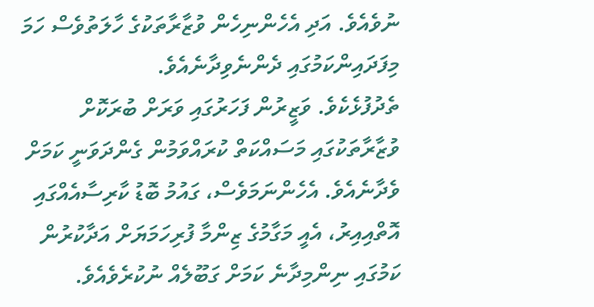ނުވެއެވެ. އަދި އެހެންނިހެން ވުޒާރާތަކުގެ ހާލަތުވެސް ހަމަ މިފަދައިންކަމުގައި ދެންނެވިދާނެއެވެ.
ތެދުފުޅެކެވެ. ވަޒީރުން ފަހަރުގައި ވަރަށް ބުރަކޮށް ވުޒާރާތަކުގައި މަސައްކަތް ކުރައްވަމުން ގެންދަވަނީ ކަމަށް ވެދާނެއެވެ. އެހެންނަމަވެސް، ގައުމު ބޮޑު ކާރިސާއެއްގައި އޮތްއިއިރު، އެއީ މަގާމުގެ ޒިންމާ ފުރިހަމަޔަށް އަދާކުރުން ކަމުގައި ނިންމިދާނެ ކަމަށް ގަބޫލެއް ނުކުރެވެއެވެ.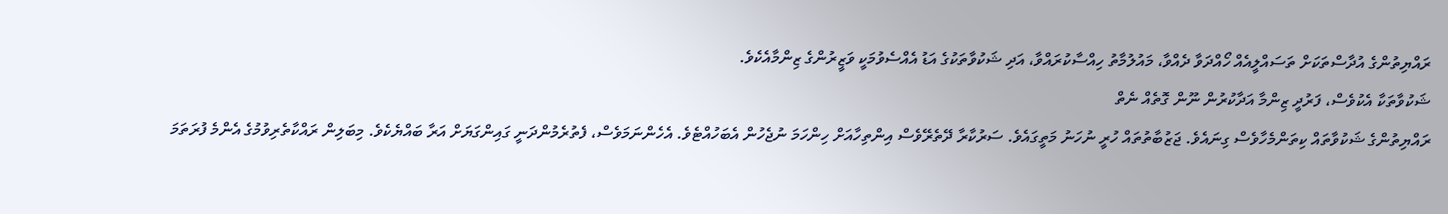ރައްޔިތުންގެ އުދާސްތަކަށް ތަސައްލީއެއް ހޯއްދަވާ ދެއްވާ، މައުލުމާތު ހިއްސާކުރައްވާ، އަދި ޝަކުވާތަކުގެ އަޑު އެއްސެވުމަކީ ވަޒީރުންގެ ޒިންމާއެކެވެ.
ޝަކުވާތަކާ އެކުވެސް، ފަރުދީ ޒިންމާ އަދާކުރުން ނޫން ގޮތެއް ނެތް
ރައްޔިތުންގެ ޝަކުވާތައް ކިތަންމެހާވެސް ގިނައެވެ. ޖަޒުބާތުތައް ހުރީ ނުހަނު މަތީގައެވެ. ސަރުކާރާ ދޭތެރޭވެސް އިންތިހާއަށް ހިންހަމަ ނުޖެހުން އެބަހުއްޓެވެ. އެހެންނަމަވެސް، ފެތުރެމުންދަނީ ގައިންގަޔަށް އަރާ ބައްޔެކެވެ. މިބަލިން ރައްކާތެރިވުމުގެ އެންމެ ފުރަތަމަ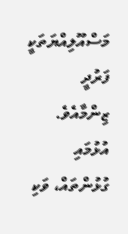މަސްއޫލިއްޔަތަކީ ފަރުދީ ޒިންމާއެވެ. އުޅުމައި ގުޅުންތައް، ވަކި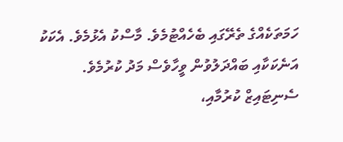ހަމަތަކެއްގެ ތެރޭގައި ބެހެއްޓުމެވެ. މާސްކު އެޅުމެވެ. އެކަކު އަނެކަކާއި ބައްދަލުވުން ވީހާވެސް މަދު ކުރުމެވެ. ސެނިޓައިޒް ކުރުމާއި،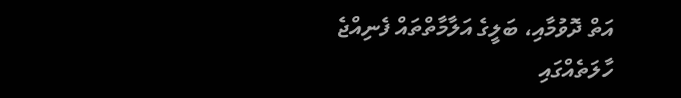އަތް ދޮވުމާއި، ބަލީގެ އަލާމާތްތައް ފެނިއްޖެ ހާލަތެއްގައި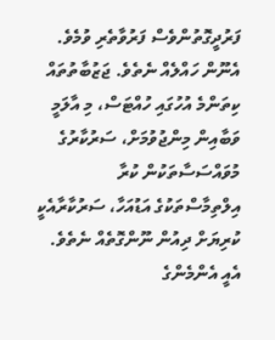ފަރުދީގޮތުންވެސް ފަރުވާތެރި ވުމެވެ.
އެނޫން ހައްލެއް ނެތެވެ. ޖަޒުބާތުތައް ކިތަންމެ އުހުގައި ހުއްޓަސް، މި އާލަމީ ވަބާއިން މިންޖުވުމަށް، ސަރުކާރުގެ މުވައްސަސާތަކުން ކުރާ އިލްތިމާސްތަކުގެ އަޑުއަހާ، ސަރުކާރާއެކީ ކުރިޔަށް ދިއުން ނޫންގޮތެއް ނެތެވެ. އެއީ އެންމެންގެ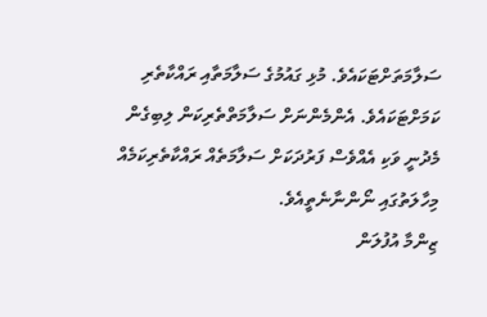ސަލާމަތަށްޓަކައެވެ. މުޅި ގައުމުގެ ސަލާމަތާއި ރައްކާތެރި ކަމަށްޓަކައެވެ. އެންމެންނަށް ސަލާމަތްތެރިކަން ލިބިގެން މެދުނީ ވަކި އެއްވެސް ފަރުދަކަށް ސަލާމަތެއް ރައްކާތެރިކަމެއް މިހާލަތުގައި ނޯންނާނެތީއެވެ.
ޒިންމާ އުފުލަން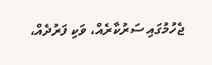ޖެހުމުގައި ސަރުކާރެއް، ވަކި ފަރުދެއް،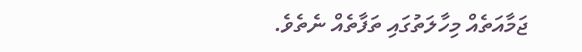ޖަމާއަތެއް މިހާލަތުގައި ތަފާތެއް ނެތެވެ.